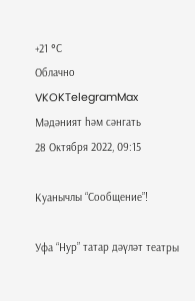+21 °С
Облачно
VKOKTelegramMax
Мәдәният һәм сәнгать
28 Октября 2022, 09:15

Куанычлы “Сообщение”!

Уфа “Нур” татар дәүләт театры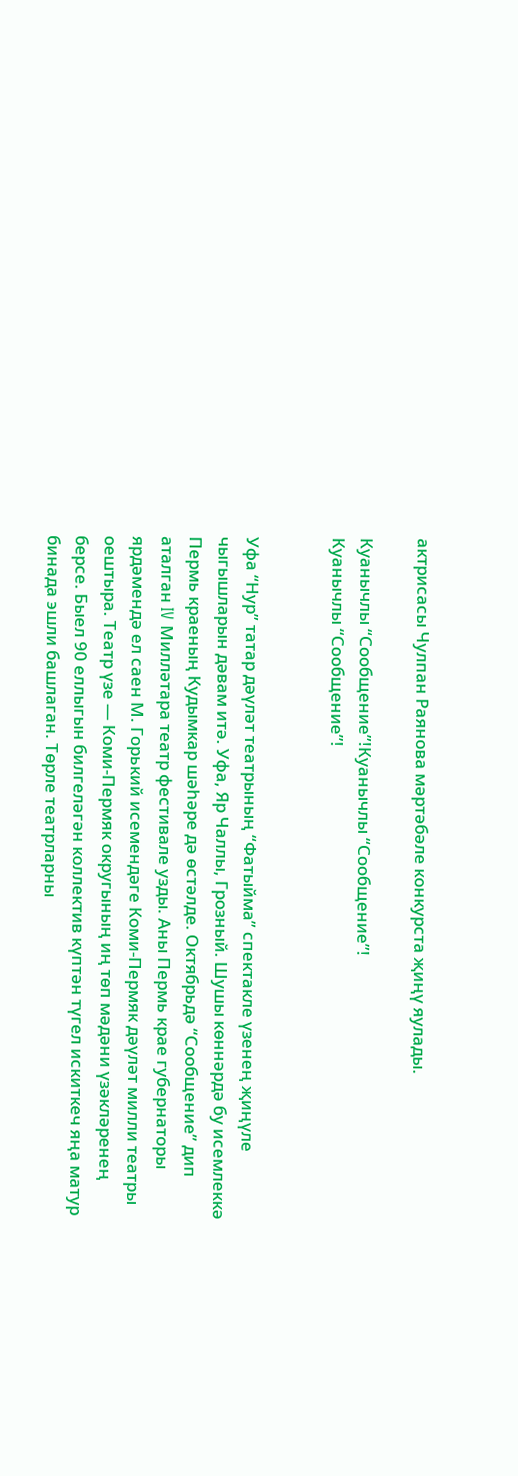актрисасы Чулпан Раянова мәртәбәле конкурста җиңү яулады.

Куанычлы “Сообщение”!Куанычлы “Сообщение”!
Куанычлы “Сообщение”!


Уфа “Нур” татар дәүләт театрының “Фатыйма” спектакле үзенең җиңүле чыгышларын дәвам итә. Уфа, Яр Чаллы, Грозный. Шушы көннәрдә бу исемлеккә Пермь краеның Кудымкар шәһәре дә өстәлде. Октябрьдә “Сообщение” дип аталган IV Милләтара театр фестивале узды. Аны Пермь крае губернаторы ярдәмендә ел саен М. Горький исемендәге Коми-Пермяк дәүләт милли театры оештыра. Театр үзе — Коми-Пермяк округының иң төп мәдәни үзәкләренең берсе. Быел 90 еллыгын билгеләгән коллектив күптән түгел искиткеч яңа матур бинада эшли башлаган. Төрле театрларны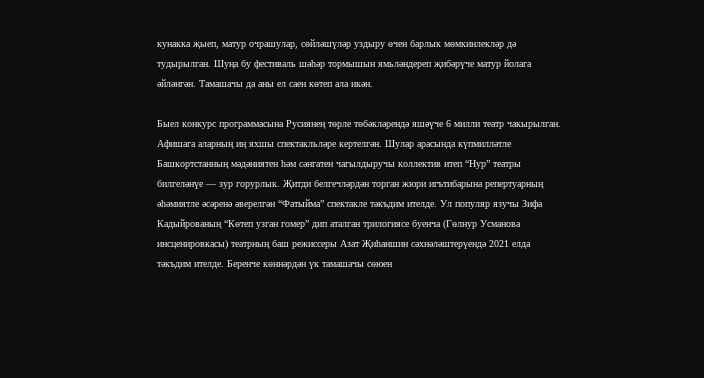кунакка җыеп, матур очрашулар, сөйләшүләр уздыру өчен барлык мөмкинлекләр дә тудырылган. Шуңа бу фестиваль шәһәр тормышын ямьләндереп җибәрүче матур йолага әйләнгән. Тамашачы да аны ел саен көтеп ала икән.

Быел конкурс программасына Русиянең төрле төбәкләрендә яшәүче 6 милли театр чакырылган. Афишага аларның иң яхшы спектакльләре кертелгән. Шулар арасында күпмилләтле Башкортстанның мәдәниятен һәм сәнгатен чагылдыручы коллектив итеп “Нур” театры билгеләнүе — зур горурлык. Җитди белгечләрдән торган жюри игътибарына репертуарның әһәмиятле әсәренә әверелгән “Фатыйма” спектакле тәкъдим ителде. Ул популяр язучы Зифа Кадыйрованың “Көтеп узган гомер” дип аталган трилогиясе буенча (Гөлнур Усманова инсценировкасы) театрның баш режиссеры Азат Җиһаншин сәхнәләштерүендә 2021 елда тәкъдим ителде. Беренче көннәрдән үк тамашачы сөюен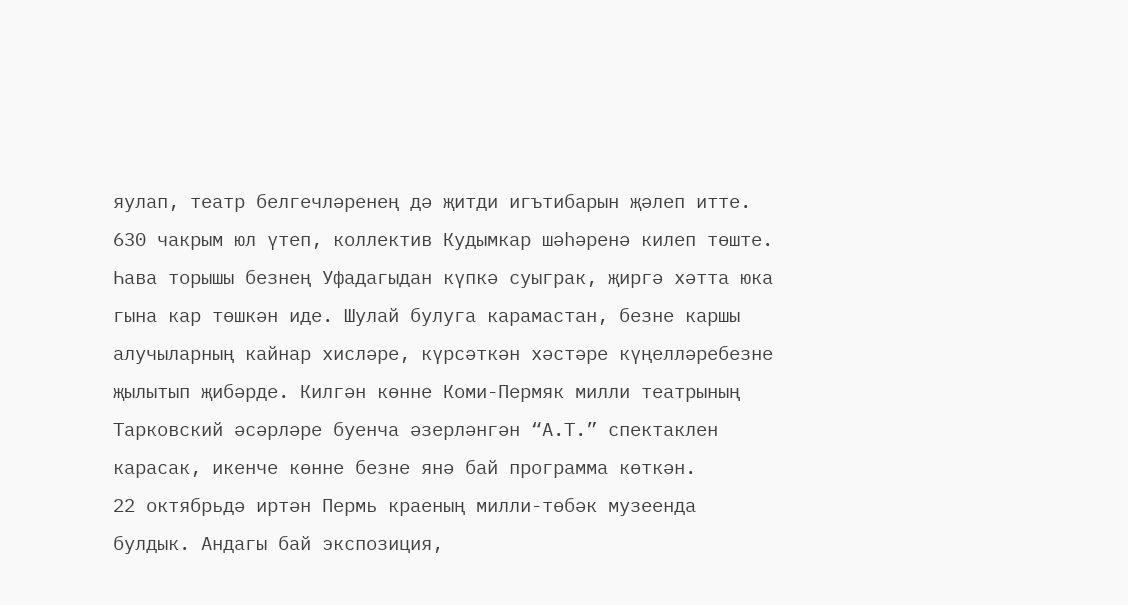яулап, театр белгечләренең дә җитди игътибарын җәлеп итте.
630 чакрым юл үтеп, коллектив Кудымкар шәһәренә килеп төште. Һава торышы безнең Уфадагыдан күпкә суыграк, җиргә хәтта юка гына кар төшкән иде. Шулай булуга карамастан, безне каршы алучыларның кайнар хисләре, күрсәткән хәстәре күңелләребезне җылытып җибәрде. Килгән көнне Коми-Пермяк милли театрының Тарковский әсәрләре буенча әзерләнгән “А.Т.” спектаклен карасак, икенче көнне безне янә бай программа көткән.
22 октябрьдә иртән Пермь краеның милли-төбәк музеенда булдык. Андагы бай экспозиция,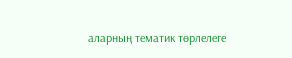аларның тематик төрлелеге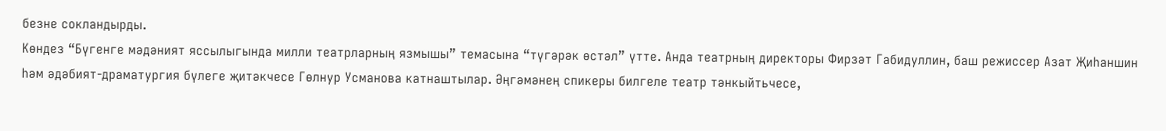безне сокландырды.
Көндез “Бүгенге мәдәният яссылыгында милли театрларның язмышы” темасына “түгәрәк өстәл” үтте. Анда театрның директоры Фирзәт Габидуллин, баш режиссер Азат Җиһаншин һәм әдәбият-драматургия бүлеге җитәкчесе Гөлнур Усманова катнаштылар. Әңгәмәнең спикеры билгеле театр тәнкыйтьчесе,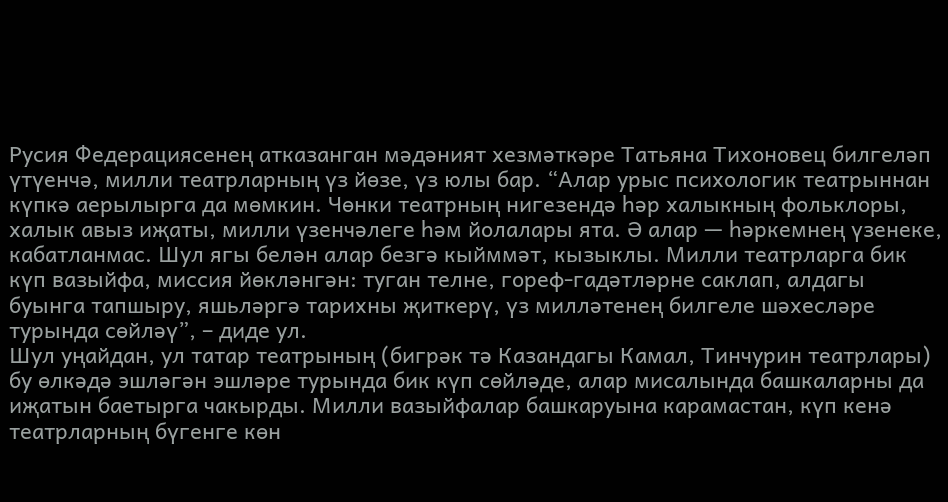Русия Федерациясенең атказанган мәдәният хезмәткәре Татьяна Тихоновец билгеләп үтүенчә, милли театрларның үз йөзе, үз юлы бар. “Алар урыс психологик театрыннан күпкә аерылырга да мөмкин. Чөнки театрның нигезендә һәр халыкның фольклоры, халык авыз иҗаты, милли үзенчәлеге һәм йолалары ята. Ә алар — һәркемнең үзенеке, кабатланмас. Шул ягы белән алар безгә кыйммәт, кызыклы. Милли театрларга бик күп вазыйфа, миссия йөкләнгән: туган телне, гореф-гадәтләрне саклап, алдагы буынга тапшыру, яшьләргә тарихны җиткерү, үз милләтенең билгеле шәхесләре турында сөйләү”, – диде ул.
Шул уңайдан, ул татар театрының (бигрәк тә Казандагы Камал, Тинчурин театрлары) бу өлкәдә эшләгән эшләре турында бик күп сөйләде, алар мисалында башкаларны да иҗатын баетырга чакырды. Милли вазыйфалар башкаруына карамастан, күп кенә театрларның бүгенге көн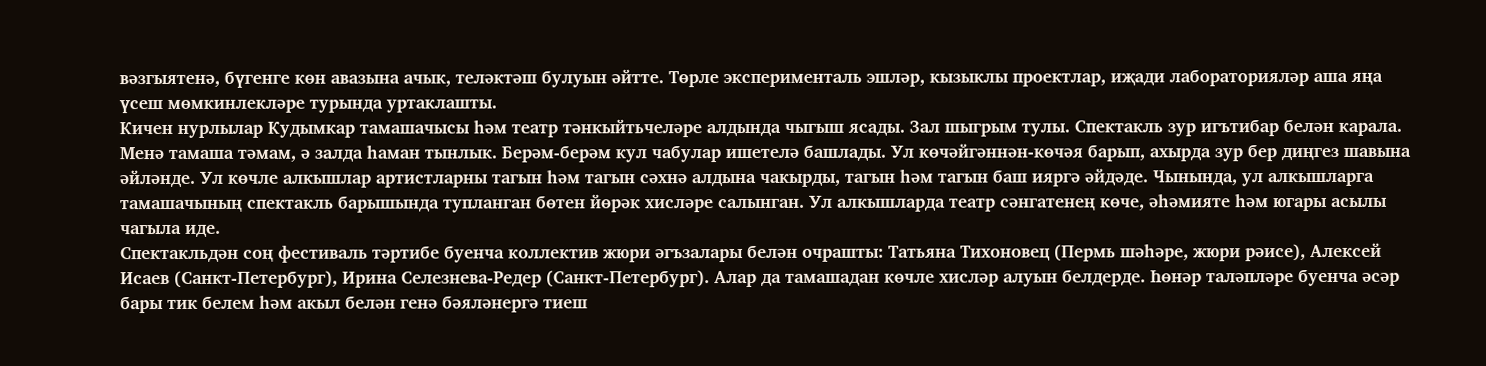вәзгыятенә, бүгенге көн авазына ачык, теләктәш булуын әйтте. Төрле эксперименталь эшләр, кызыклы проектлар, иҗади лабораторияләр аша яңа үсеш мөмкинлекләре турында уртаклашты.
Кичен нурлылар Кудымкар тамашачысы һәм театр тәнкыйтьчеләре алдында чыгыш ясады. Зал шыгрым тулы. Спектакль зур игътибар белән карала. Менә тамаша тәмам, ә залда һаман тынлык. Берәм-берәм кул чабулар ишетелә башлады. Ул көчәйгәннән-көчәя барып, ахырда зур бер диңгез шавына әйләнде. Ул көчле алкышлар артистларны тагын һәм тагын сәхнә алдына чакырды, тагын һәм тагын баш ияргә әйдәде. Чынында, ул алкышларга тамашачының спектакль барышында тупланган бөтен йөрәк хисләре салынган. Ул алкышларда театр сәнгатенең көче, әһәмияте һәм югары асылы чагыла иде.
Спектакльдән соң фестиваль тәртибе буенча коллектив жюри әгъзалары белән очрашты: Татьяна Тихоновец (Пермь шәһәре, жюри рәисе), Алексей Исаев (Санкт-Петербург), Ирина Селезнева-Редер (Санкт-Петербург). Алар да тамашадан көчле хисләр алуын белдерде. Һөнәр таләпләре буенча әсәр бары тик белем һәм акыл белән генә бәяләнергә тиеш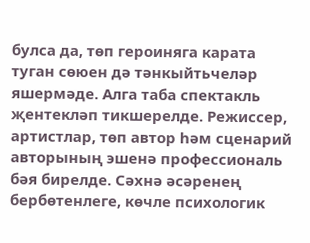булса да, төп героиняга карата туган сөюен дә тәнкыйтьчеләр яшермәде. Алга таба спектакль җентекләп тикшерелде. Режиссер, артистлар, төп автор һәм сценарий авторының эшенә профессиональ бәя бирелде. Сәхнә әсәренең бербөтенлеге, көчле психологик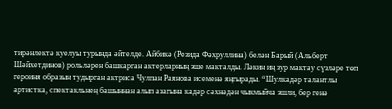тирәнлектә куелуы турында әйтелде. Айбикә (Резида Фәхруллина) белән Барый (Альберт Шәйхетдинов) рольләрен башкарган актерларның эше макталды. Ләкин иң зур мактау сүзләре төп героиня образын тудырган актриса Чулпан Раянова исеменә яңгырады. “Шулкадәр талантлы артистка, спектакльнең башыннан алып азагына кадәр сәхнәдән чыкмыйча эшли, бер генә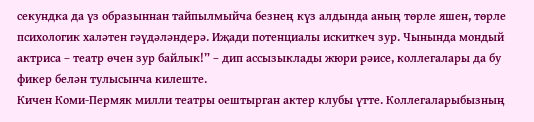секундка да үз образыннан тайпылмыйча безнең күз алдында аның төрле яшен, төрле психологик халәтен гәүдәләндерә. Иҗади потенциалы искиткеч зур. Чынында мондый актриса – театр өчен зур байлык!” – дип ассызыклады жюри рәисе, коллегалары да бу фикер белән тулысынча килеште.
Кичен Коми-Пермяк милли театры оештырган актер клубы үтте. Коллегаларыбызның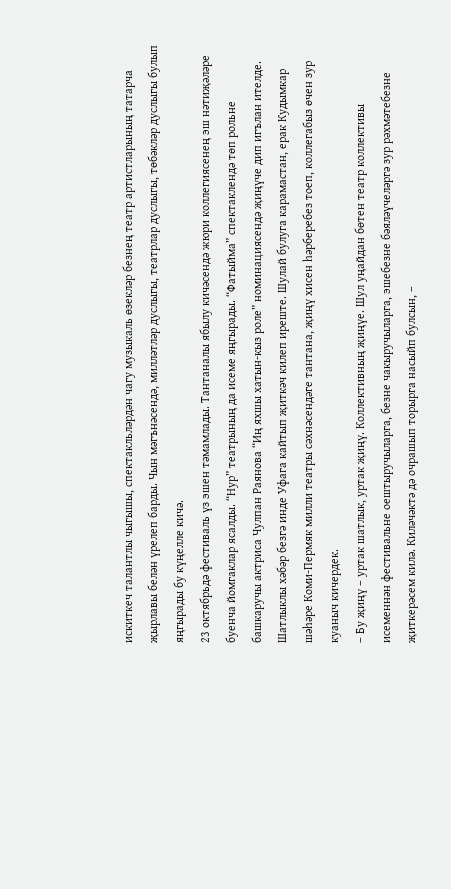искиткеч талантлы чыгышы, спектакльләрдән чагу музыкаль өзекләр безнең театр артистларының татарча җырлавы белән үрелеп барды. Чын мәгънәсендә, милләтләр дуслыгы, театрлар дуслыгы, төбәкләр дуслыгы булып яңгырады бу күңелле кичә.
23 октябрьдә фестиваль үз эшен тәмамлады. Тантаналы ябылу кичәсендә жюри коллегиясенең эш нәтиҗәләре буенча йомгаклар ясалды. “Нур” театрының да исеме яңгырады. “Фатыйма” спектаклендә төп рольне башкаручы актриса Чулпан Раянова “Иң яхшы хатын-кыз роле” номинациясендә җиңүче дип игълан ителде.
Шатлыклы хәбәр безгә инде Уфага кайтып җиткәч килеп иреште. Шулай булуга карамастан, ерак Кудымкар шәһәре Коми-Пермяк милли театры сәхнәсендәге тантана, җиңү хисен һәрберебез тоеп, коллегабыз өчен зур куаныч кичердек.
– Бу җиңү – уртак шатлык, уртак җиңү. Коллективның җиңүе. Шул уңайдан бөтен театр коллективы исеменнән фестивальне оештыручыларга, безне чакыручыларга, эшебезне бәяләүчеләргә зур рәхмәтебезне җиткерәсем килә. Киләчәктә дә очрашып торырга насыйп булсын, –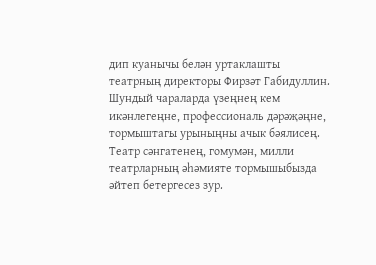дип куанычы белән уртаклашты театрның директоры Фирзәт Габидуллин.
Шундый чараларда үзеңнең кем икәнлегеңне, профессиональ дәрәҗәңне, тормыштагы урыныңны ачык бәялисең. Театр сәнгатенең, гомумән, милли театрларның әһәмияте тормышыбызда әйтеп бетергесез зур.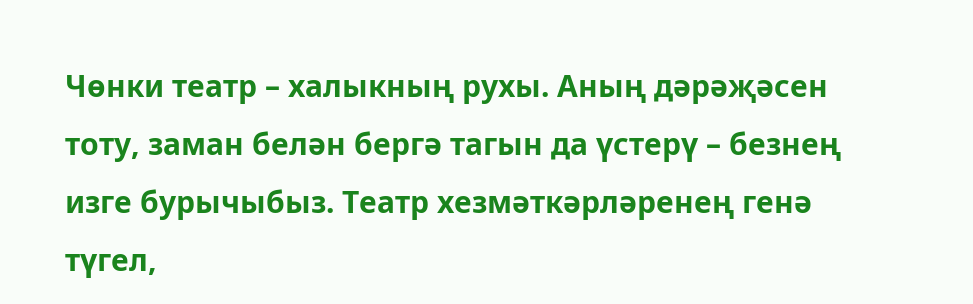Чөнки театр – халыкның рухы. Аның дәрәҗәсен тоту, заман белән бергә тагын да үстерү – безнең изге бурычыбыз. Театр хезмәткәрләренең генә түгел,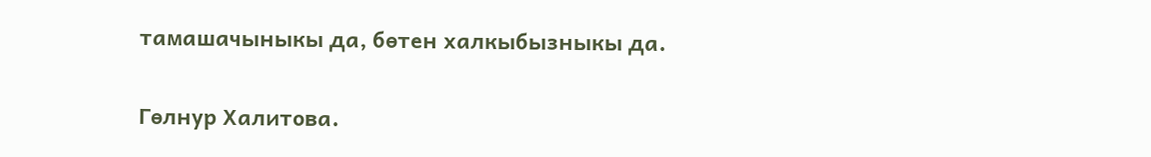тамашачыныкы да, бөтен халкыбызныкы да.

Гөлнур Халитова.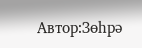Автор:Зөһрә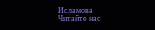Исламова
Читайте нас